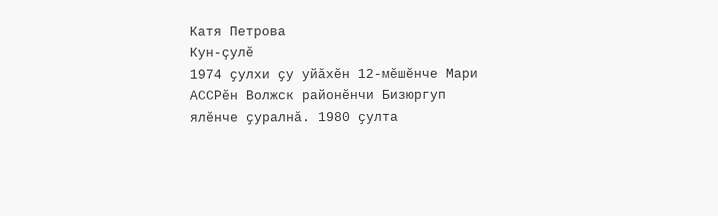Катя Петрова
Кун-çулĕ
1974 ҫулхи ҫу уйӑхӗн 12-мӗшӗнче Мари АССРӗн Волжск районӗнчи Бизюргуп ялӗнче ҫуралнӑ. 1980 ҫулта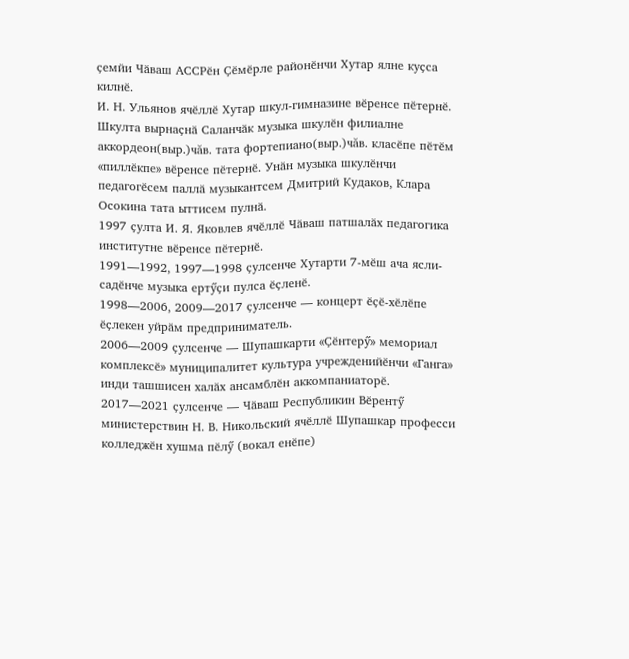ҫемйи Чӑваш АССРӗн Ҫӗмӗрле районӗнчи Хутар ялне куҫса килнӗ.
И. Н. Ульянов ячӗллӗ Хутар шкул-гимназине вӗренсе пӗтернӗ. Шкулта вырнаҫнӑ Саланчӑк музыка шкулӗн филиалне аккордеон(выр.)чăв. тата фортепиано(выр.)чăв. класӗпе пӗтӗм «пиллӗкпе» вӗренсе пӗтернӗ. Унӑн музыка шкулӗнчи педагогӗсем паллӑ музыкантсем Дмитрий Кудаков, Клара Осокина тата ыттисем пулнӑ.
1997 ҫулта И. Я. Яковлев ячӗллӗ Чӑваш патшалӑх педагогика институтне вӗренсе пӗтернӗ.
1991—1992, 1997—1998 ҫулсенче Хутарти 7-мӗш ача ясли-садӗнче музыка ертӳҫи пулса ӗҫленӗ.
1998—2006, 2009—2017 ҫулсенче — концерт ӗҫӗ-хӗлӗпе ӗҫлекен уйрӑм предприниматель.
2006—2009 ҫулсенче — Шупашкарти «Ҫӗнтерӳ» мемориал комплексӗ» муниципалитет культура учрежденийӗнчи «Ганга» инди ташшисен халӑх ансамблӗн аккомпаниаторӗ.
2017—2021 ҫулсенче — Чӑваш Республикин Вӗрентӳ министерствин Н. В. Никольский ячӗллӗ Шупашкар професси колледжӗн хушма пӗлӳ (вокал енӗпе)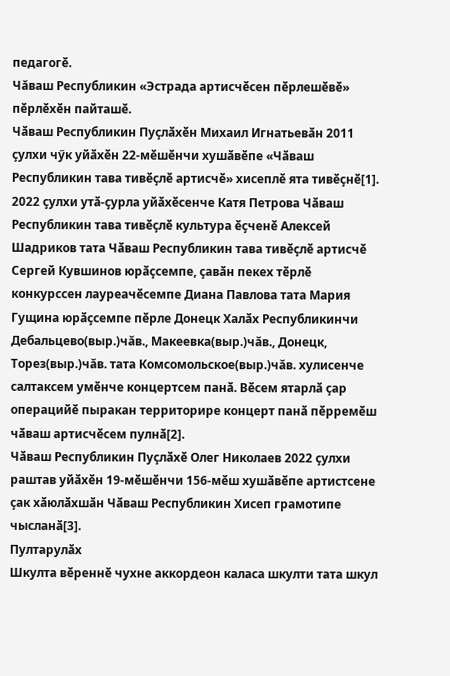педагогӗ.
Чăваш Республикин «Эстрада артисчӗсен пӗрлешӗвӗ» пӗрлӗхӗн пайташӗ.
Чӑваш Республикин Пуҫлӑхӗн Михаил Игнатьевӑн 2011 ҫулхи чӳк уйӑхӗн 22-мӗшӗнчи хушӑвӗпе «Чӑваш Республикин тава тивӗҫлӗ артисчӗ» хисеплӗ ята тивӗҫнӗ[1].
2022 ҫулхи утӑ-ҫурла уйӑхӗсенче Катя Петрова Чӑваш Республикин тава тивӗҫлӗ культура ӗҫченӗ Алексей Шадриков тата Чӑваш Республикин тава тивӗҫлӗ артисчӗ Сергей Кувшинов юрӑҫсемпе, ҫавӑн пекех тӗрлӗ конкурссен лауреачӗсемпе Диана Павлова тата Мария Гущина юрӑҫсемпе пӗрле Донецк Халӑх Республикинчи Дебальцево(выр.)чăв., Макеевка(выр.)чăв., Донецк, Торез(выр.)чăв. тата Комсомольское(выр.)чăв. хулисенче салтаксем умӗнче концертсем панӑ. Вӗсем ятарлӑ ҫар операцийӗ пыракан территорире концерт панӑ пӗрремӗш чӑваш артисчӗсем пулнӑ[2].
Чӑваш Республикин Пуҫлӑхӗ Олег Николаев 2022 ҫулхи раштав уйӑхӗн 19-мӗшӗнчи 156-мӗш хушӑвӗпе артистсене ҫак хӑюлӑхшӑн Чӑваш Республикин Хисеп грамотипе чысланӑ[3].
Пултарулӑх
Шкулта вӗреннӗ чухне аккордеон каласа шкулти тата шкул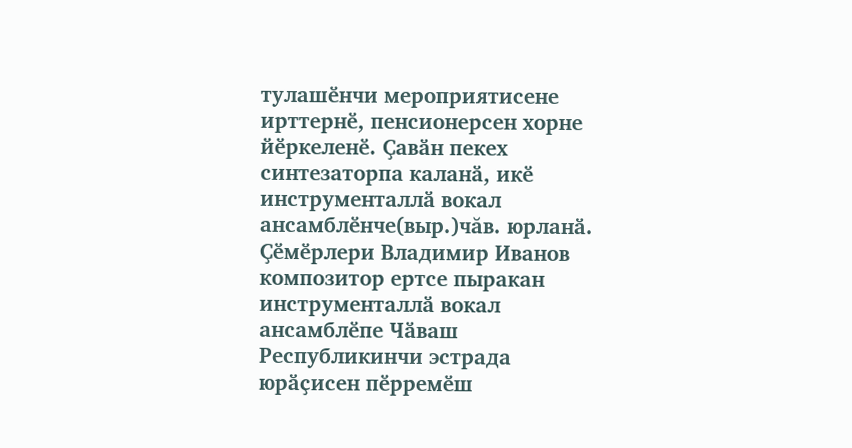тулашӗнчи мероприятисене ирттернӗ, пенсионерсен хорне йӗркеленӗ. Ҫавӑн пекех синтезаторпа каланӑ, икӗ инструменталлӑ вокал ансамблӗнче(выр.)чăв. юрланӑ.
Ҫӗмӗрлери Владимир Иванов композитор ертсе пыракан инструменталлӑ вокал ансамблӗпе Чӑваш Республикинчи эстрада юрӑҫисен пӗрремӗш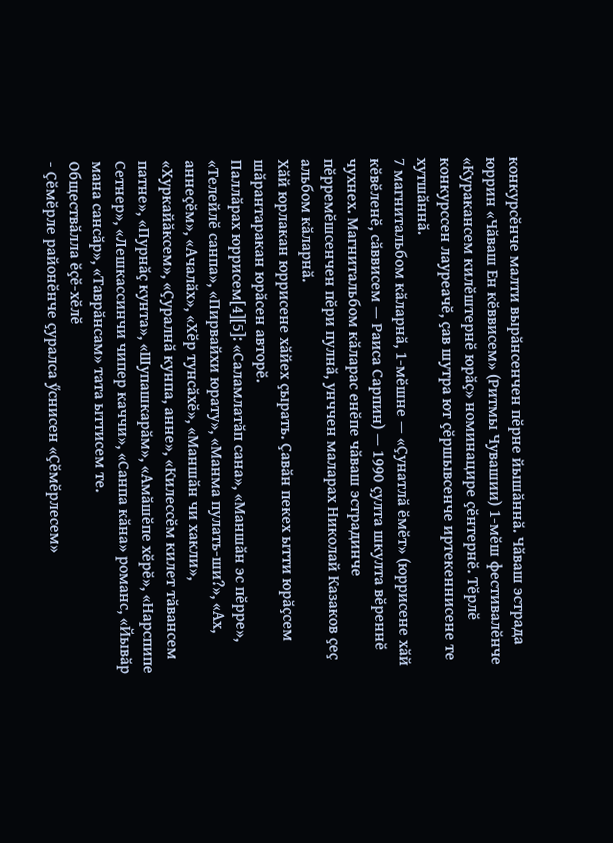конкурсӗнче малти вырӑнсенчен пӗрне йышӑннӑ. Чӑваш эстрада юррин «Чӑваш Ен кӗввисем» (Ритмы Чувашии) 1-мӗш фестивалӗнче «Куракансем килӗштернӗ юрӑҫ» номинацире ҫӗнтернӗ. Тӗрлӗ конкурссен лауреачӗ, ҫав шутра ют ҫӗршывсенче иртекеннисене те хутшӑннӑ.
7 магнитальбом кӑларнӑ, 1-мӗшне — «Ҫунатлӑ ӗмӗт» (юррисене хӑй кӗвӗленӗ, сӑввисем — Раиса Сарпин) — 1990 ҫулта шкулта вӗреннӗ чухнех. Магнитальбом кӑларас енӗпе чӑваш эстрадинче пӗрремӗшсенчен пӗри пулнӑ, унччен маларах Николай Казаков ҫеҫ альбом кӑларнӑ.
Хӑй юрлакан юррисене хӑйех ҫырать. Ҫавӑн пекех ытти юрӑҫсем шӑрантаракан юрӑсен авторӗ.
Паллӑрах юррисем[4][5]: «Саламлатӑп сана», «Маншӑн эс пӗрре», «Телейлӗ санпа», «Пирвайхи юрату», «Манма пулать-ши?», «Ах, аннеҫӗм», «Ачалӑх», «Хӗр тунсӑхӗ», «Маншӑн чи хакли», «Хуркайӑксем», «Ҫуралнӑ кунпа, анне», «Килессӗм килет тӑвансем патне», «Пурнӑҫ кунта», «Шупашкарӑм», «Амӑшӗпе хӗрӗ», «Нарспипе Сетнер», «Лешкассинчи чипер каччи», «Санпа кӑна» романс, «Йывӑр мана сансӑр», «Таврӑнсам» тата ыттисем те.
Обществӑлла ӗҫӗ-хӗлӗ
- Ҫӗмӗрле районӗнче ҫуралса ӳснисен «Ҫӗмӗрлесем»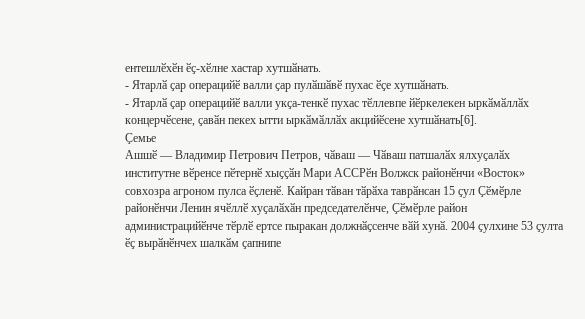ентешлӗхӗн ӗҫ-хӗлне хастар хутшӑнать.
- Ятарлӑ ҫар операцийӗ валли ҫар пулӑшӑвӗ пухас ӗҫе хутшӑнать.
- Ятарлӑ ҫар операцийӗ валли укҫа-тенкӗ пухас тӗллевпе йӗркелекен ыркӑмӑллӑх концерчӗсене, ҫавӑн пекех ытти ыркӑмӑллӑх акцийӗсене хутшӑнать[6].
Ҫемье
Ашшӗ — Владимир Петрович Петров, чӑваш — Чӑваш патшалӑх ялхуҫалӑх институтне вӗренсе пӗтернӗ хыҫҫӑн Мари АССРӗн Волжск районӗнчи «Восток» совхозра агроном пулса ӗҫленӗ. Кайран тӑван тӑрӑха таврӑнсан 15 ҫул Ҫӗмӗрле районӗнчи Ленин ячӗллӗ хуҫалӑхӑн председателӗнче, Ҫӗмӗрле район администрацийӗнче тӗрлӗ ертсе пыракан должнӑҫсенче вӑй хунӑ. 2004 ҫулхине 53 ҫулта ӗҫ вырӑнӗнчех шалкӑм ҫапнипе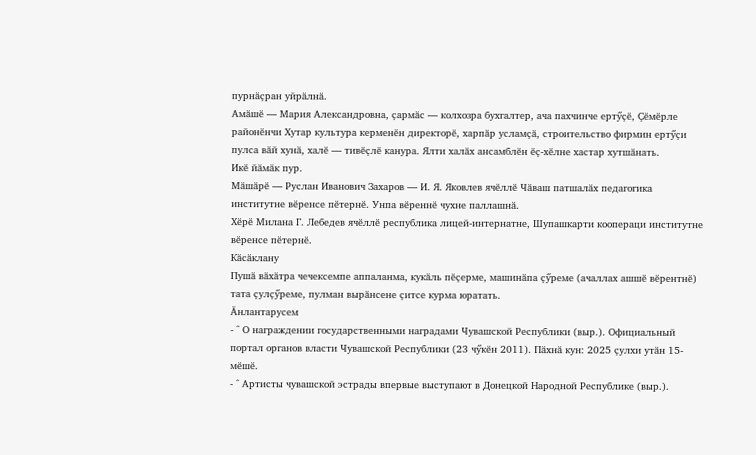пурнӑҫран уйрӑлнӑ.
Амӑшӗ — Мария Александровна, ҫармӑс — колхозра бухгалтер, ача пахчинче ертӳҫӗ, Ҫӗмӗрле районӗнчи Хутар культура керменӗн директорӗ, харпӑр усламҫӑ, строительство фирмин ертӳҫи пулса вӑй хунӑ, халӗ — тивӗҫлӗ канура. Ялти халӑх ансамблӗн ӗҫ-хӗлне хастар хутшӑнать.
Икӗ йӑмӑк пур.
Мӑшӑрӗ — Руслан Иванович Захаров — И. Я. Яковлев ячӗллӗ Чӑваш патшалӑх педагогика институтне вӗренсе пӗтернӗ. Унпа вӗреннӗ чухне паллашнӑ.
Хӗрӗ Милана Г. Лебедев ячӗллӗ республика лицей-интернатне, Шупашкарти коопераци институтне вӗренсе пӗтернӗ.
Кӑсӑклану
Пушӑ вӑхӑтра чечексемпе аппаланма, кукӑль пӗҫерме, машинӑпа ҫӳреме (ачаллах ашшӗ вӗрентнӗ) тата ҫулҫӳреме, пулман вырӑнсене ҫитсе курма юратать.
Ӑнлантарусем
- ^ О награждении государственными наградами Чувашской Республики (выр.). Официальный портал органов власти Чувашской Республики (23 чӳкӗн 2011). Пӑхнӑ кун: 2025 ҫулхи утӑн 15-мӗшӗ.
- ^ Артисты чувашской эстрады впервые выступают в Донецкой Народной Республике (выр.).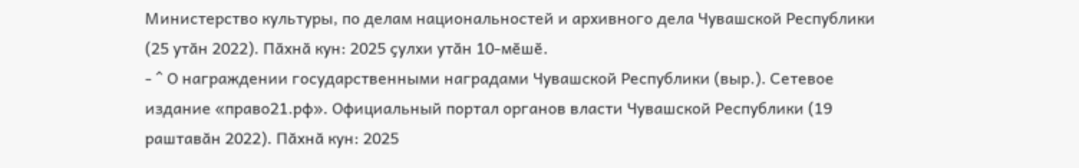Министерство культуры, по делам национальностей и архивного дела Чувашской Республики (25 утӑн 2022). Пӑхнӑ кун: 2025 ҫулхи утӑн 10-мӗшӗ.
- ^ О награждении государственными наградами Чувашской Республики (выр.). Сетевое издание «право21.рф». Официальный портал органов власти Чувашской Республики (19 раштавӑн 2022). Пӑхнӑ кун: 2025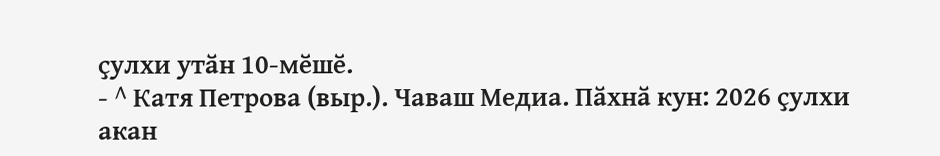ҫулхи утӑн 10-мӗшӗ.
- ^ Катя Петрова (выр.). Чаваш Медиа. Пӑхнӑ кун: 2026 ҫулхи акан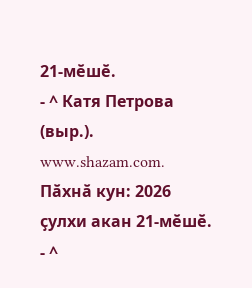21-мӗшӗ.
- ^ Катя Петрова (выр.). www.shazam.com. Пӑхнӑ кун: 2026 ҫулхи акан 21-мӗшӗ.
- ^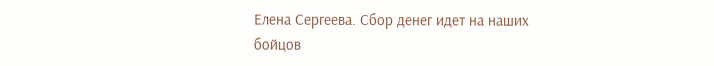Елена Сергеева. Сбор денег идет на наших бойцов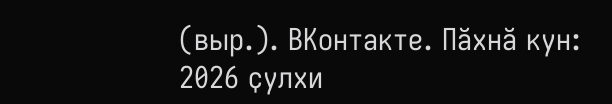(выр.). ВКонтакте. Пӑхнӑ кун: 2026 ҫулхи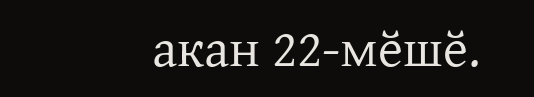акан 22-мӗшӗ.